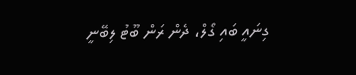ގިނައީ ބައި ގޯލް، ދެން ރަން ބޫޓު ލިބޭނީ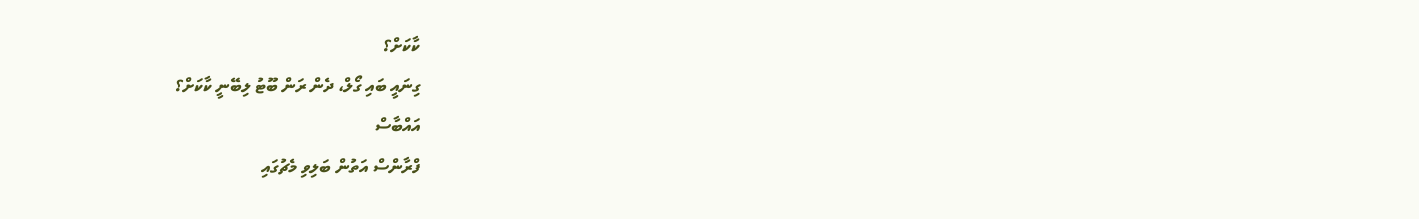ކާކަށް؟
ގިނައީ ބައި ގޯލް، ދެން ރަން ބޫޓު ލިބޭނީ ކާކަށް؟
އައްބާސް
ފްރާންސް އަތުން ބަލިވި މެޗުގައި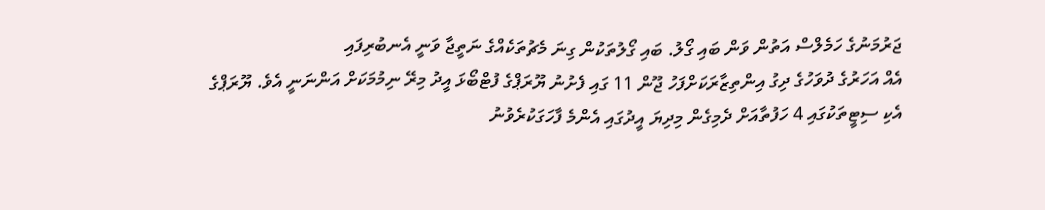ޖަރުމަނުގެ ހަމެލްސް އަތުން ވަން ބައި ގޯލު. ބައި ގޯލުތަކުން ގިނަ މެޗުތަކެއްގެ ނަތީޖާ ވަނީ އެނބުރިފައި
އެއް އަހަރުގެ ދުވަހުގެ ދިގު އިންތިޒާރަކަށްފަހު ޖޫން 11 ގައި ފެށުނު ޔޫރަޕްގެ ފުޓްބޯޅަ އީދު މިރޭ ނިމުމަކަށް އަންނަނީ އެވެ. ޔޫރަޕްގެ އެކި ސިޓީތަކުގައި 4 ހަފުތާއަށް ދެމިގެން މިދިޔަ އީދުގައި އެންމެ ފާހަގަކުރެވުނު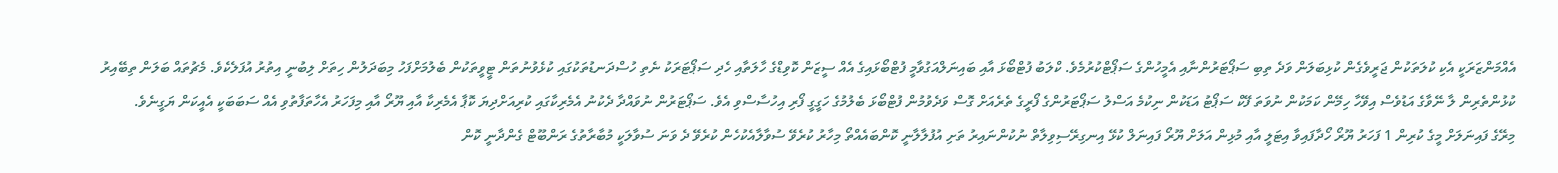އެއްމަންޒަރަކީ އެކި ކުލަތަކުން ޖަރީވެގެން ކުޅިބަލަން ވަދެ ތިބި ސަޕޯޓަރުންނާއި އެމީހުންގެ ސަޕޯޓްކުރުމެވެ. ކްލަބު ފުޓްބޯޅަ އާއި ބައިނަލްއަގުވާމީ ފުޓްބޯޅައިގެ އެއް ސީޒަން ކޮވިޑްގެ ހާލަތާއި ހެދި ސަޕޯޓަރަކު ނެތި ހުސްދަނޑުތަކުގައި ކުޅެވުނުތަން ޓީވީތަކުން ބެލުމަށްފަހު މިބަދަލުން ހިތަށް ލިބުނީ އިތުރު އުފަލެކެވެ. މެޗުތައް ބަލަން ތިބޭއިރު ކުޅުންތެރިން ލާ ނޭވާގެ އަޑުވެސް އިވޭހާ ހިމޭން ކަމަކުން ނުވަތަ ފޭކް ސަޕޯޓު އަޑަކުން ނިކުމެ އަސްލު ސަޕޯޓަރުންގެ ފޯރީގެ ތެރެއަށް ގޮސް ވަދެވުމުން ފުޓްބޯޅަ ބެލުމުގެ ހަގީގީ ފޯރި އިހުސާސްވި އެވެ. ސަޕޯޓަރުން ނުވައްދާ ދެކުނު އެމެރިކާގައި ކުރިއަށްދިޔަ ކޮޕާ އެމެރިކާ އާއި ޔޫރޯ އާއި މިފަހަރު އެހާތަފާތުވި އެއް ސަބަބަކީ އެއީކަން ޔަގީނެވެ.
މިރޭގެ ފައިނަލަށް މީގެ ކުރިން 1 ފަހަރު ޔޫރޯ ހޯދާފައިވާ އިޓަލީ އާއި މުޅިން އަލަށް ޔޫރޯ ފައިނަލް ކުޅޭ އިނގިރޭސިވިލާތް ނުކުންނައިރު ތަށި އުފުލާލާނީ ކޮންބައެއްތޯ މިހާރު ކުރެވޭ ސުވާލާއެކުހެން ކުރެވޭ ދެ ވަނަ ސުވާލަކީ މުބާރާތުގެ ރަންބޫޓް ގެންދާނީ ކޮން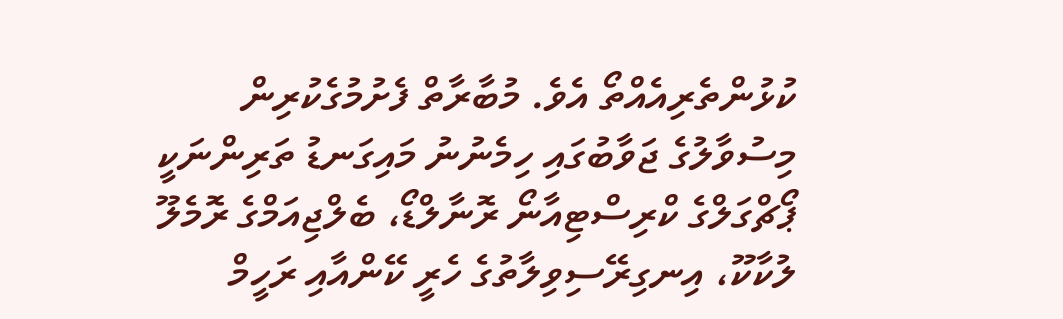ކުޅުންތެރިއެއްތޯ އެވެ. މުބާރާތް ފެށުމުގެކުރިން މިސުވާލުގެ ޖަވާބުގައި ހިމެނުނު މައިގަނޑު ތަރިންނަކީ ޕޯޗްގަލްގެ ކްރިސްޓިއާނޯ ރޮނާލްޑޯ، ބެލްޖިއަމްގެ ރޮމެލޫ ލުކާކޫ، އިނގިރޭސިވިލާތުގެ ހެރީ ކޭންއާއި ރަހީމް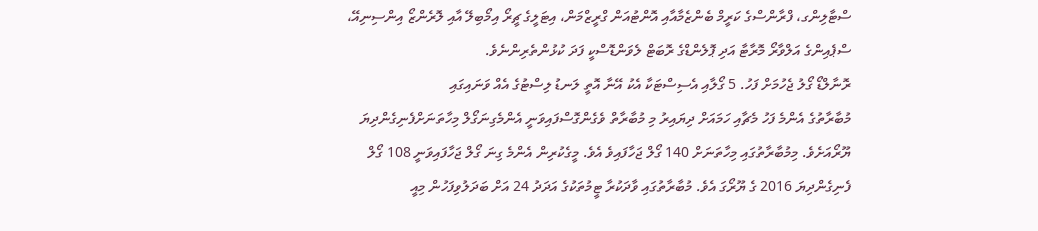ސްޓާލިންގ، ފްރާންސްގެ ކަރީމް ބެންޒެމާއާއި އޮންޓުއަން ގްރީޒްމަން، އިޓަލީގެ ޗީރޯ އިމޯބިލޭ އާއި ލޮރެންޒޯ އިންސިނިއޭ، ސްޕެއިންގެ އަލްވާރޯ މޮރާޓާ އަދި ޕޮލެންޑްގެ ރޮބަޓް ލެވަންޑޮސްކީ ފަދަ ކުޅުންތެރިންނެވެ.
ރޮނާލްޑޯ ގޯލު ޖެހުމަށް ފަހު. 5 ގޯލާއި އެސިސްޓަކާ އެކު އޭނާ އޮތީ ލަނޑު ލިސްޓުގެ އެއް ވަނައިގައި
މުބާރާތުގެ އެންމެ ފަހު މެޗާއި ހަމައަށް ދިޔައިރު މި މުބާރާތް ވެގެންގޮސްފައިވަނީ އެންމެގިނަގޯލް މިހާތަނަށްފެނިގެންދިޔަ ޔޫރޯއަށެވެ. މިމުބާރާތުގައި މިހާތަނަށް 140 ގޯލް ޖަހާފައިވެ އެވެ. މީގެކުރިން އެންމެ ގިނަ ގޯލް ޖަހާފައިވަނީ 108 ގޯލް ފެނިގެންދިޔަ 2016 ގެ ޔޫރޯގަ އެވެ. މުބާރާތުގައި ވާދަކުރާ ޓީމުތަކުގެ އަދަދު 24 އަށް ބަދަލުވިފަހުން މިއީ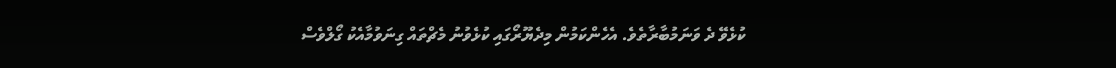ކުޅެވޭ ދެ ވަނަމުބާރާތެވެ. އެހެންކަމުން މިދެޔޫރޯގައި ކުޅެވުނު މެޗްތައް ގިނަވުމާއެކު ގޯލްވެސް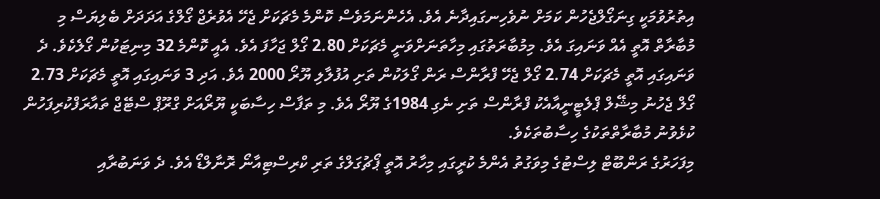އިތުރުވުމަކީ ގިނަގޯލްޖެހުން ކަމަށް ނުވެހިނގައިދާނެ އެވެ. އެހެންނަމަވެސް ކޮންމެ މެޗަކަށް ޖެހޭ އެވުރެޖް ގޯލްގެ އަދަދަށް ބެލިޔަސް މި މުބާރާތް އޮތީ އެއް ވަނައިގަ އެވެ. މިމުބާރަތުގައި މިހާތަނަށްވަނީ މެޗަކަށް 2.80 ގޯލް ޖަހާފަ އެވެ. އެއީ ކޮންމެ 32 މިނިޓަކުން ގޯލެކެވެ. ދެ ވަނައިގައި އޮތީ މެޗަކަށް 2.74 ގޯލް ޖެހޭ ފްރާންސް ރަން ގޯލަކުން ތަށި އުފުލާލި ޔޫރޯ 2000 އެވެ. އަދި 3 ވަނައިގައި އޮތީ މެޗަކަށް 2.73 ގޯލް ޖެހުނު މިޝޭލް ޕްލެޓީނީއާއެކު ފްރާންސް ތަށި ނެގި 1984ގެ ޔޫރޯ އެވެ. މި ތަފާސް ހިސާބަކީ ޔޫރޯއަށް ގްރޫޕް ސްޓޭޖް ތައާރަފްކުރިފަހުން ކުޅެވުނު މުބާރާތްތަކުގެ ހިސާބުތަކެވެ.
މިފަހަރުގެ ރަންބޫޓް ލިސްޓުގެ މިވަގުތު އެންމެ ކުރީގައި މިހާރު އޮތީ ޕޯޗުގަލްގެ ތަރި ކްރިސްޓިއާނޯ ރޮނާލްޑޯ އެވެ. ދެ ވަނަބުރާއި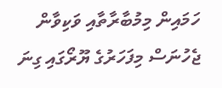ހަމައިން މިމުބާރާތާއި ވަކިވާން ޖެހުނަސް މިފަހަރުގެ ޔޫރޯގައި ގިނަ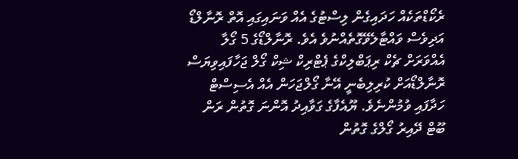ރެކޯޑްތަކެއް ހަދައިގެން ލިސްޓުގެ އެއް ވަނައިގައި އޮތް ރޮނާލްޑޯ އަދިވެސް ވައްޓާލެވޭގޮތެއްނުވެ އެވެ. ރޮނާލްޑޯގެ 5 ގޯލާ އެއްވަރަށް ޗެކް ރިޕަބްލިކްގެ ޕެޓްރިކް ޝިކް ގޯލް ޖަހާފައިވިޔަސް ރޮނާލްޑޯއަށް ކުރިލިބެނީ އޭނާ ގޯލްޖަހަން އެއް އެސިސްޓް ހަދާފައި ވުމުންނެވެ. ޔޫއެފާގެ ގަވާއިދު އޮންނަ ގޮތުން ރަން ބޫޓް ދޭއިރު ގޯލްގެ ގޮތުން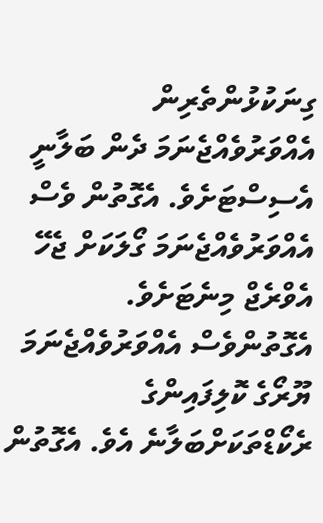ގިނަކުޅުންތެރިން އެއްވަރުވެއްޖެނަމަ ދެން ބަލާނީ އެސިސްޓަށެވެ. އެގޮތުން ވެސް އެއްވަރުވެއްޖެނަމަ ގޯލަކަށް ޖެހޭ އެވްރެޖް މިނެޓަށެވެ. އެގޮތުންވެސް އެއްވަރުވެއްޖެނަމަ ޔޫރޯގެ ކޮލިފައިންގެ ރެކޯޑްތަކަށްބަލާނެ އެވެ. އެގޮތުން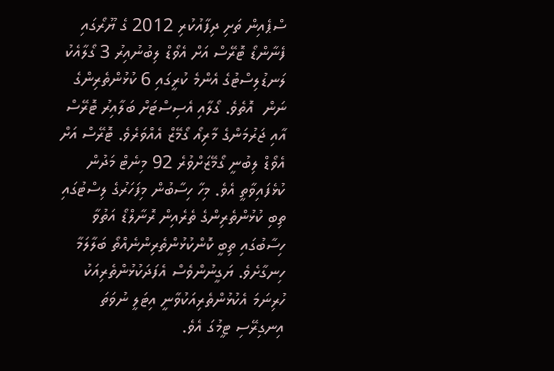ސްޕެއިން ތަށި ދިފާއުކުރި 2012 ގެ ޔޫރޯގައި ފެނާންޑޯ ޓޮރޭސް އަށް އެވޯޑް ލިބުނުއިރު 3 ގޯލާއެކު ލަނޑުލިސްޓުގެ އެންމެ ކުރީގައި 6 ކުޅުންތެރިންގެ ނަން  އޮތެވެ. ގޯލާއި އެސިސްޓަށް ބަލާއިރު ޓޮރޭސް އާއި ޖަރުމަންގެ މާރިއޯ ގޯމޭޒް އެއްވަރެވެ. ޓޮރޭސް އަށް އެވޯޑް ލިބުނީ ގޯމޭޒަށްވުރެ 92 މިނެޓް މަދުން ކުޅެފައިވާތީ އެވެ. މިހާ ހިސާބުން މިފަހަރުގެ ލިސްޓުގައި ތިބި ކުޅުންތެރިންގެ ތެރެއިން ރޮނާލްޑޯ އަތުވާ ހިސާބުގައި ތިބީ ކޮންކުޅުންތެރިންނެއްތޯ ބަލާލަމާ ހިނގާށެވެ. ޔަގީނުންވެސް އެފަދަކުޅުންތެރިއަކު ހުރިނަމަ އެކުޅުންތެރިއަކުވާނީ އިޓަލީ ނުވަތަ އިނގިރޭސި ޓީމުގަ އެވެ.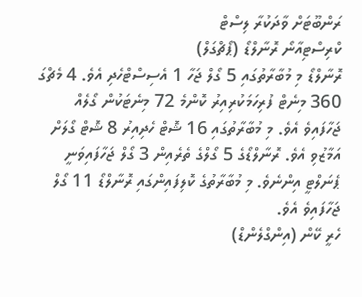ރަންބޫޓަށް ވާދަކުރާ ލިސްޓް
ކްރިސްޓިއާނޯ ރޮނާލްޑޯ (ޕޯޗްގަލް)
ރޮނާލްޑޯ މި މުބާރާތުގައި 5 ގޯލް ޖަހާ 1 އެސިސްޓްހެދި އެވެ. 4 މެޗްގަ 360 މިނެޓް ފުރިހަމަކުރިއިރު ކޮންމެ 72 މިނެޓަކުން ގޯލެއް ޖަހާފައިވެ އެވެ. މި މުބާރާތުގައި 16 ޝޮޓް ހެދިއިރު 8 ޝޮޓް ގޯލަށް އަމާޒުވި އެވެ. ރޮނާލްޑޯގެ 5 ގޯލްގެ ތެރެއިން 3 ގޯލް ޖަހާފައިވަނީ ޕެނަލްޓީ އިންނެވެ. މި މުބާރާތުގެ ކޮލިފައިންގައި ރޮނާލްޑޯ 11 ގޯލް ޖަހާފައިވެ އެވެ.
ހެރީ ކޭން (އިންގްލެންޑް)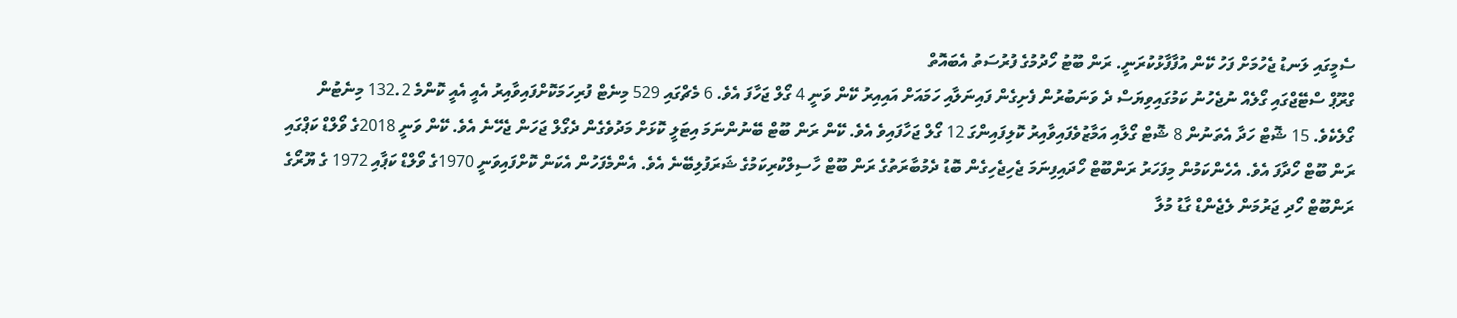ސެމީގައި ލަނޑު ޖެހުމަށް ފަހު ކޭން އުފާފާޅުކުރަނީ. ރަން ބޫޓު ހޯދުމުގެ ފުރުސަތު އެބައޮތް
ގްރޫޕް ސްޓޭޖްގައި ގޯލެއް ނުޖެހުނު ކަމުގައިވިޔަސް ދެ ވަނަބުރުން ފެށިގެން ފައިނަލާއި ހަމައަށް އައިއިރު ކޭން ވަނީ 4 ގޯލް ޖަހާފަ އެވެ. 6 މެޗްގައި 529 މިނެޓް ފުރިހަމަކޮށްފައިވާއިރު އެއީ އެއީ ކޮންމެ 132.2 މިނެޓުން ގޯލެކެވެ. 15 ޝޮޓް ހަދާ އެތަނުން 8 ޝޮޓް ގޯލާއި އަމާޒުވެފައިވާއިރު ކޮލިފައިންގަ 12 ގޯލް ޖަހާފައިވެ އެވެ. ކޭން ރަން ބޫޓް ބޭނުންނަމަ އިޓަލީ ކޮޅަށް މަދުވެގެން ދެގޯލް ޖަހަން ޖެހޭނެ އެވެ. ކޭން ވަނީ 2018ގެ ވޯލްޑް ކަޕްގައި ރަން ބޫޓް ހޯދާފަ އެވެ. އެހެންކަމުން މިފަހަރު ރަންބޫޓް ހޯދައިފިނަމަ ޖެހިޖެހިގެން ބޮޑު ދެމުބާރަތުގެ ރަން ބޫޓް ހާސިލްކުރިކަމުގެ ޝަރަފުލިބޭނެ އެވެ. އެންމެފަހުން އެކަން ކޮށްފައިވަނީ 1970ގެ ވޯލްޑް ކަޕާއި 1972 ގެ ޔޫރޯގެ ރަންބޫޓް ހޯދި ޖަރުމަން ލެޖެންޑް ގާޑު މުލާ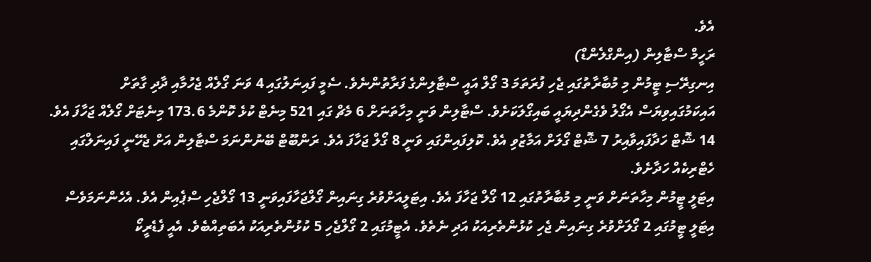އެވެ.
ރަހީމް ސްޓާލިން (އިންގްލެންޑް)
އިނގިރޭސި ޓީމުން މި މުބާރާތުގައި ޖެހި ފުރަތަމަ 3 ގޯލް އައީ ސްޓާލިންގެ ފަރާތުންނެވެ. ސެމީ ފައިނަލުގައި 4 ވަނަ ގޯލެއް ޖެހުމާއި ދާދި ގާތަށް އައިކަމުގައިވިޔަސް އެގޯލު ވެގެންދިޔައީ ބައިގޯލަކަށެވެ. ސްޓާލިން ވަނީ މިހާތަނަށް 6 މެޗް ގައި 521 މިނެޓް ކުޅެ ކޮންމެ 173.6 މިނެޓަށް ގޯލެއް ޖަހާފަ އެވެ.  14 ޝޮޓް ހަދާފައިވާއިރު 7 ޝޮޓް ގޯލަށް އަމާޒުވި އެވެ. ކޮލިފައިންގައި ވަނީ 8 ގޯލް ޖަހާފަ އެވެ. ރަންބޫޓް ބޭނުންނަމަ ސްޓާލިން އަށް ޖެހޭނީ ފައިނަލްގައި ހެޓްރިކެއް ހަދާށެވެ.
އިޓަލީ ޓީމުން މިހާތަނަށް ވަނީ މި މުބާރާތުގައި 12 ގޯލް ޖަހާފަ އެވެ. އިޓަލީއަށްވުރެ ގިނައިން ގޯލްޖަހާފައިވަނީ 13 ގޯލްޖެހި ސްޕެއިން އެވެ. އެހެންނަމަވެސް އިޓަލީ ޓީމުގައި 2 ގޯލަށްވުރެ ގިނައިން ޖެހި ކުޅުންތެރިއަކު އަދި ނެތެވެ. އެޓީމުގައި 2 ގޯލްޖެހި 5 ކުޅުންތެރިއަކު އެބަތިއްބެވެ. އެއީ ފެޑެރީކޯ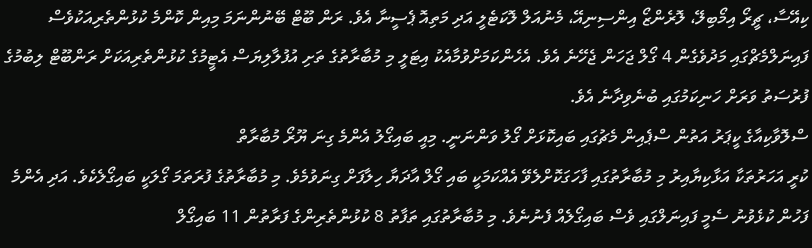ކިއޭސާ، ޗީރޯ އިމޯބިލޭ، ލޮރެންޒޯ އިންސިނިއޭ، މެނުއަލް ލޮކަޓެލީ އަދި މަތިއޮ ޕެސީނާ އެވެ. ރަން ބޫޓް ބޭނުންނަމަ މިއިން ކޮންމެ ކުޅުންތެރިއަކުވެސް ފައިނަލްމެޗްގައި މަދުވެގެން 4 ގޯލް ޖަހަން ޖެހޭނެ އެވެ. އެހެންކަމަށްވުމާއެކު އިޓަލީ މި މުބާރާތުގެ ތަށި އުފުލާލިޔަސް އެޓީމުގެ ކުޅުންތެރިއަކަށް ރަންބޫޓް ލިބުމުގެ ފުރުސަތު ވަރަށް ހަނިކަމުގައި ބުނެވިދާނެ އެވެ.
ސްލޮވާކިއާގެ ކީޕަރު އަތުން ސްޕެއިން މެޗުގައި ބައިކޮޅަށް ގޯލު ވަންނަނީ. މިއީ ބައިގޯލު އެންމެ ގިނަ ޔޫރޯ މުބާރާތް
ކުރީ އަހަރުތަކާ އަޅާކިޔާއިރު މި މުބާރާތުގައި ފާހަގަކޮށްލެވޭ އެއްކަމަކީ ބައި ގޯލް އާދަޔާ ހިލާފަށް ގިނަވުމެވެ. މި މުބާރާތުގެ ފުރަތަމަ ގޯލަކީ ބައިގޯލެކެވެ. އަދި އެންމެ ފަހުން ކުޅެވުނު ސެމީ ފައިނަލްގައި ވެސް ބައިގޯލެއް ފެނުނެވެ. މި މުބާރާތުގައި ތަފާތު 8 ކުޅުންތެރިންގެ ފަރާތުން 11 ބައިގޯލް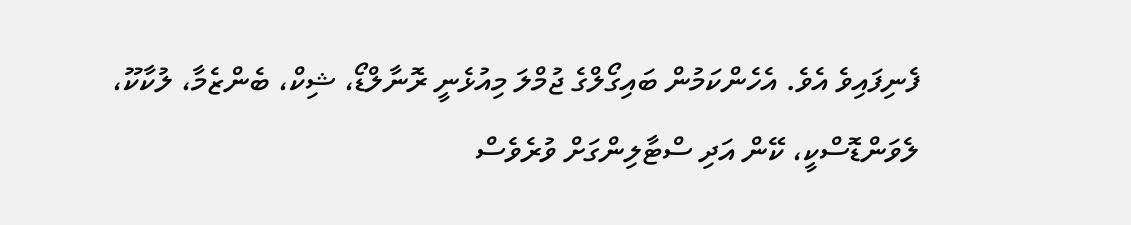ފެނިފައިވެ އެވެ. އެހެންކަމުން ބައިގޯލްގެ ޖުމްލަ މިއުޅެނީ ރޮނާލްޑޯ، ޝިކް، ބެންޒެމާ، ލުކާކޫ، ލެވަންޑޮސްކީ، ކޭން އަދި ސްޓާލިންގަށް ވުރެވެސް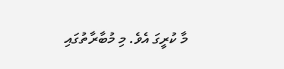މާ ކުރީގަ އެވެ. މި މުބާރާތުގައި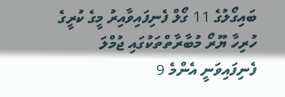ބައިގޯލުގެ 11 ގޯލް ފެނިފައިވާއިރު މީގެ ކުރީގެ ހުރިހާ ޔޫރޯ މުބާރާތްތަކުގައި ޖުމްލަ ފެނިފައިވަނީ އެންމެ 9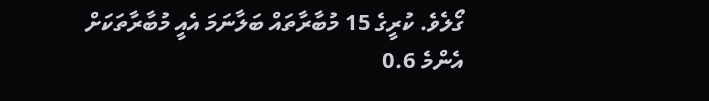ގޯލެވެ. ކުރީގެ 15 މުބާރާތައް ބަލާނަމަ އެއީ މުބާރާތަކަށް އެންމެ 0.6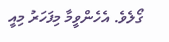ގޯލެވެ. އެހެންވީމާ މިފަހަރު މިއީ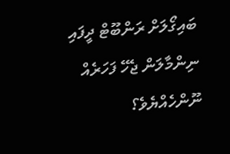ބައިގޯލަށް ރަންބޫޓް ދީފައި ނިންމާލަން ޖެހޭ ފަހަރެއް ނޫންހެއްޔެވެ؟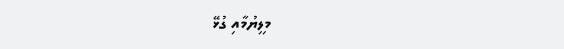މިލިޔުމާއި ގުޅޭ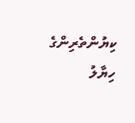ކިޔުންތެރިންގެ ހިޔާލު